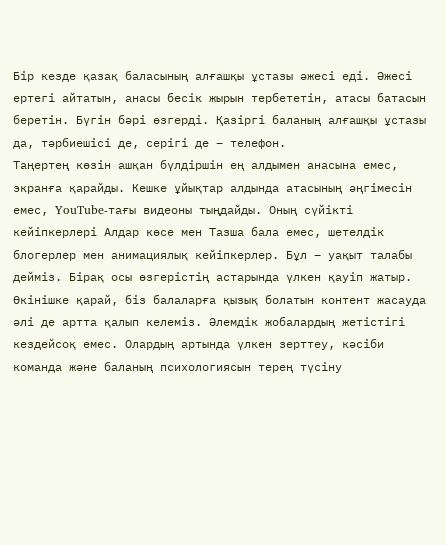Бір кезде қазақ баласының алғашқы ұстазы әжесі еді. Әжесі ертегі айтатын, анасы бесік жырын тербететін, атасы батасын беретін. Бүгін бәрі өзгерді. Қазіргі баланың алғашқы ұстазы да, тәрбиешісі де, серігі де – телефон.
Таңертең көзін ашқан бүлдіршін ең алдымен анасына емес, экранға қарайды. Кешке ұйықтар алдында атасының әңгімесін емес, YouTube-тағы видеоны тыңдайды. Оның сүйікті кейіпкерлері Алдар көсе мен Тазша бала емес, шетелдік блогерлер мен анимациялық кейіпкерлер. Бұл – уақыт талабы дейміз. Бірақ осы өзгерістің астарында үлкен қауіп жатыр.
Өкінішке қарай, біз балаларға қызық болатын контент жасауда әлі де артта қалып келеміз. Әлемдік жобалардың жетістігі кездейсоқ емес. Олардың артында үлкен зерттеу, кәсіби команда және баланың психологиясын терең түсіну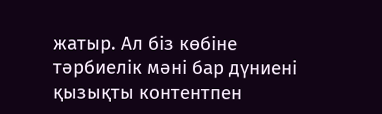жатыр. Ал біз көбіне тәрбиелік мәні бар дүниені қызықты контентпен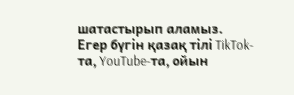шатастырып аламыз.
Егер бүгін қазақ тілі TikTok-та, YouTube-та, ойын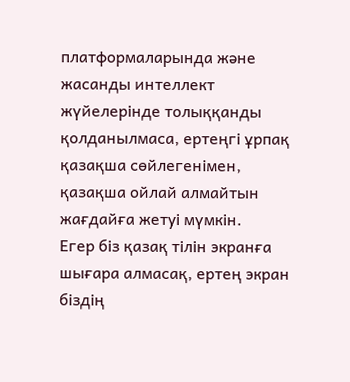платформаларында және жасанды интеллект жүйелерінде толыққанды қолданылмаса, ертеңгі ұрпақ қазақша сөйлегенімен, қазақша ойлай алмайтын жағдайға жетуі мүмкін.
Егер біз қазақ тілін экранға шығара алмасақ, ертең экран біздің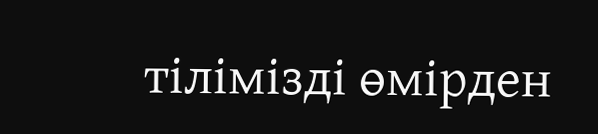тілімізді өмірден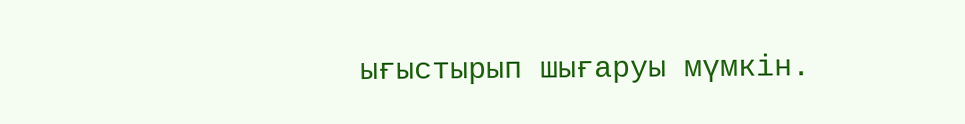ығыстырып шығаруы мүмкін.